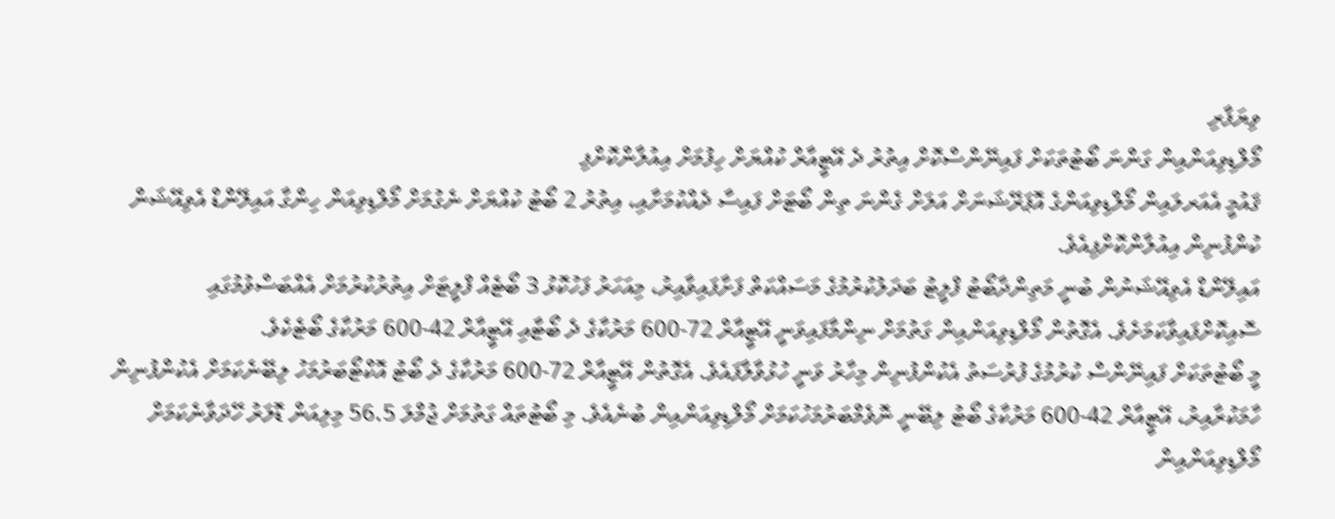ވިޔަފާރި
މޯލްޑިވިއަންއިން ގަންނަ ބޯޓުތަކަށް ފައިނޭންސްކޮށް އިތުރު ދެ އޭޓީއާރް ކުއްޔަށް ހިފުމަށް އިއުލާންކޮށްފި
ޤައުމީ އެއަރލައިން މޯލްޑިވިއަންގެ އޮޕަރޭޝަނަށް އަލަށް ގެންނަ ތިން ބޯޓަށް ފައިސާ ދެއްކުމަށާއި، އިތުރު 2 ބޯޓު ކުއްޔަށް ނެގުމަށް މޯލްޑިވިއަން ހިންގާ އައިލޭންޑް އެވިއޭޝަން ކުންފުނިން އިއުލާންކޮށްފިއެވެ.
އައިލޭންޑް އެވިއޭޝަނުން ބުނީ މަތިންދާބޯޓު ފްލީޓު ބަދަލުކުރުމުގެ މަސައްކަތް ފަށާފައިވާއިރު، މިއަހަރު ފަހުކޮޅު 3 ބޯޓެއް ފްލީޓަށް އިތުރުކުރުމަށް އެއްބަސްވުމުގައި ސޮއިކޮށްފައިވާކަމަށެވެ. އެގޮތުން މޯލްޑިވިއަންއިން ގަތުމަށް ނިންމާފައިވަނީ އޭޓީއާރް 72-600 މަރުކާގެ ދެ ބޯޓާއި އޭޓީއާރް 42-600 މަރުކާގެ ބޯޓެކެވެ.
މީ ބޯޓުތަކަށް ފައިނޭންސް ކުރުމުގެ ފުރުސަތު އެކުންފުނިން މިހާރު ވަނީ ހުޅުވާލާފައެވެ. އެގޮތުން އޭޓީއާރް 72-600 މަރުކާގެ ދެ ބޯޓު އޮކްޓޯބަރުމަހު ލިބޭނެކަމަށް އެކުންފުނިން ހާމަކުރާއިރު، އޭޓީއާރް 42-600 މަރުކާގެ ބޯޓު ލިބޭނީ ނޮވެމްބަރުމަހުކަމަށް މޯލްޑިވިއަންއިން ބުނެއެވެ. މި ބޯޓުތައް ގަތުމަށް ޖުމްލަ 56.5 މިލިއަން ޑޮލަރު ހޭދަވާނެކަމަށް މޯލްޑިވިއަންއިން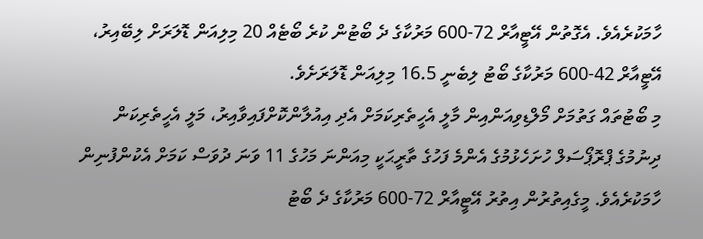ހާމަކުރެއެވެ. އެގޮތުން އޭޓީއާރް 72-600 މަރުކާގެ ދެ ބޯޓުން ކުރެ ބޯޓެއް 20 މިލިއަން ޑޮލަރަށް ލިބޭއިރު، އޭޓީއާރް 42-600 މަރުކާގެ ބޯޓު ލިބެނީ 16.5 މިލިއަން ޑޮލަރަށެވެ.
މި ބޯޓުތައް ގަތުމަށް މޯލްޑިވިއަންއިން މާލީ އެހީތެރިކަމަށް އެދި އިއުލާންކޮށްފައިވާއިރު، މަލީ އެހީތެރިކަން ދިނުމުގެ ޕްރޮޕޯސަލް ހުށަހެޅުމުގެ އެންމެ ފަހުގެ ތާރީޙަކީ މިއަންނަ މަހުގެ 11 ވަނަ ދުވަސް ކަމަށް އެކުންފުނިން ހާމަކުރެއެވެ. މީގެއިތުރުން އިތުރު އޭޓީއާރް 72-600 މަރުކާގެ ދެ ބޯޓު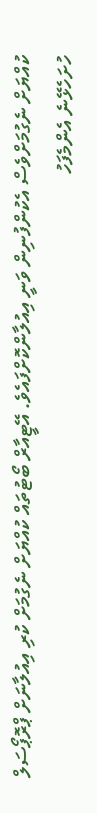ކުއްޔަށް ނެގުމަށްވެސް އެކުންފުނިން ވަނީ އިއުލާންކޮށްފައެވެ. އޭޓީއާރް ބޯޓުތައް ކުއްޔަށް ނެގުމަށް ކުރި އިއުލާނަށް ޕްރޮޕޯސަލް ހުށަހެޅޭނެ އެންމެފަހު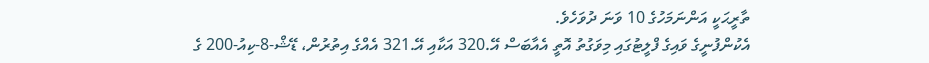ތާރީޙަކީ އަންނަމަހުގެ 10 ވަނަ ދުވަހެވެ.
އެކުންފުނީގެ ވައިގެ ފްލީޓުގައި މިވަގުތު އޮތީ އެއާބަސް އޭ.320 އަކާއި އޭ.321 އެއްގެ އިތުރުން، ޑޭޝް-8-ކިއު-200 ގެ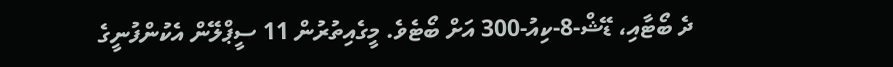ދެ ބޯޓާއި، ޑޭޝް-8-ކިއު-300 އަށް ބޯޓެވެ. މީގެއިތުރުން 11 ސީޕްލޭން އެކުންފުނީގެ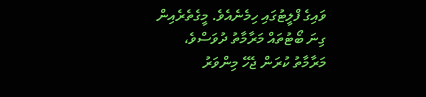ވައިގެ ފްލީޓުގައި ހިމެނެއެވެ. މީގެތެރެއިން ގިނަ ބޯޓުތައް މަރާމާތު ދުވަސްވެ، މަރާމާތު ކުރަން ޖެހޭ މިންވަރު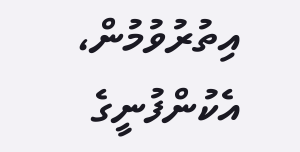އިތުރުވުމުން، އެކުންފުނީގެ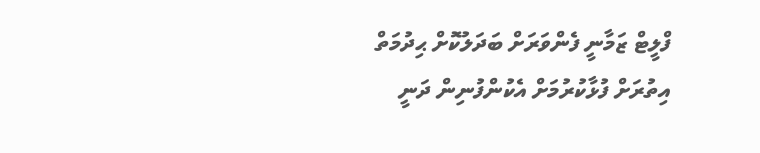ފްލީޓް ޒަމާނީ ފެންވަރަށް ބަދަލުކޮށް ޙިދުމަތް އިތުރަށް ފުޅާކުރުމަށް އެކުންފުނިން ދަނީ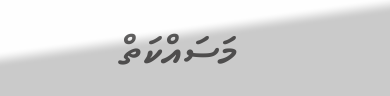މަސައްކަތް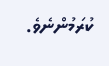ކުރަމުންނެވެ.